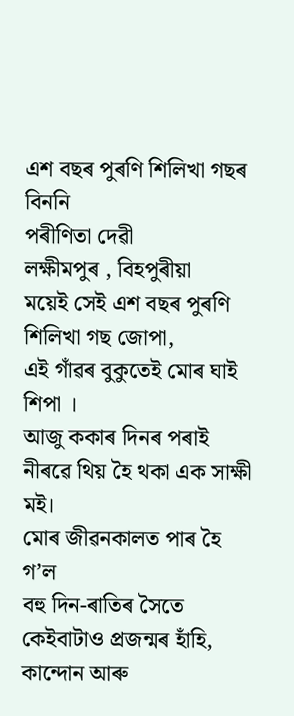এশ বছৰ পুৰণি শিলিখা গছৰ বিননি
পৰীণিতা দেৱী
লক্ষীমপুৰ , বিহপুৰীয়া
ময়েই সেই এশ বছৰ পুৰণি
শিলিখা গছ জোপা,
এই গাঁৱৰ বুকুতেই মোৰ ঘাই শিপা ।
আজু ককাৰ দিনৰ পৰাই নীৰৱে থিয় হৈ থকা এক সাক্ষী মই।
মোৰ জীৱনকালত পাৰ হৈ গ’ল
বহু দিন-ৰাতিৰ সৈতে
কেইবাটাও প্ৰজন্মৰ হাঁহি,
কান্দোন আৰু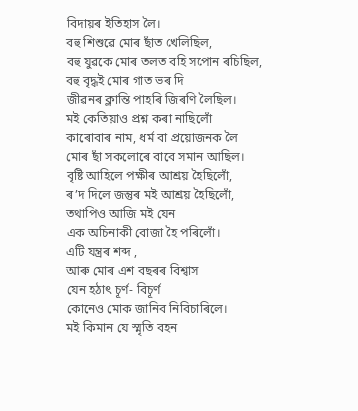বিদায়ৰ ইতিহাস লৈ।
বহু শিশুৱে মোৰ ছাঁত খেলিছিল,
বহু যুৱকে মোৰ তলত বহি সপোন ৰচিছিল,
বহু বৃদ্ধই মোৰ গাত ভৰ দি
জীৱনৰ ক্লান্তি পাহৰি জিৰণি লৈছিল।
মই কেতিয়াও প্ৰশ্ন কৰা নাছিলোঁ
কাৰোবাৰ নাম, ধৰ্ম বা প্ৰয়োজনক লৈ
মোৰ ছাঁ সকলোৰে বাবে সমান আছিল।
বৃষ্টি আহিলে পক্ষীৰ আশ্ৰয় হৈছিলোঁ,
ৰ’দ দিলে জন্তুৰ মই আশ্ৰয় হৈছিলোঁ,
তথাপিও আজি মই যেন
এক অচিনাকী বোজা হৈ পৰিলোঁ।
এটি যন্ত্ৰৰ শব্দ ,
আৰু মোৰ এশ বছৰৰ বিশ্বাস
যেন হঠাৎ চূৰ্ণ- বিচূৰ্ণ
কোনেও মোক জানিব নিবিচাৰিলে।
মই কিমান যে স্মৃতি বহন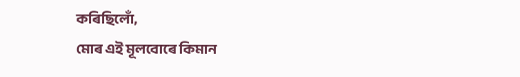কৰিছিলোঁ,
মোৰ এই মূলবোৰে কিমান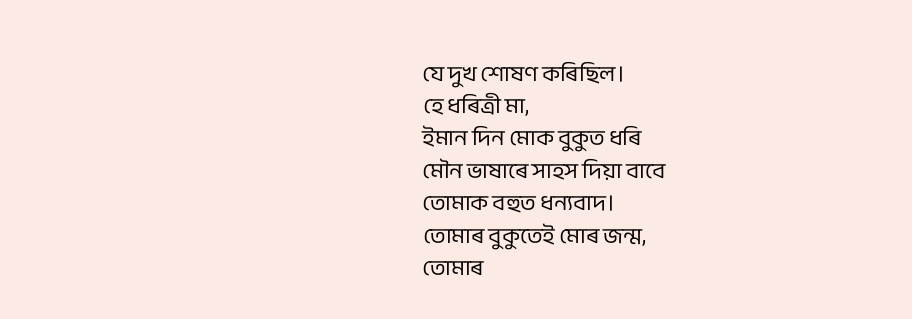যে দুখ শোষণ কৰিছিল।
হে ধৰিত্ৰী মা,
ইমান দিন মোক বুকুত ধৰি
মৌন ভাষাৰে সাহস দিয়া বাবে
তোমাক বহুত ধন্যবাদ।
তোমাৰ বুকুতেই মোৰ জন্ম,
তোমাৰ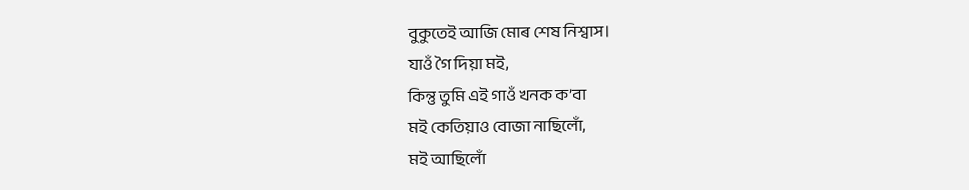বুকুতেই আজি মোৰ শেষ নিশ্বাস।
যাওঁ গৈ দিয়া মই,
কিন্তু তুমি এই গাওঁ খনক ক’বা
মই কেতিয়াও বোজা নাছিলোঁ,
মই আছিলোঁ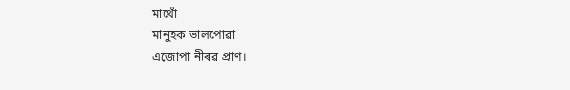মাথোঁ
মানুহক ভালপোৱা
এজোপা নীৰৱ প্ৰাণ।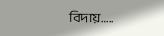বিদায়…..